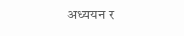अध्ययन र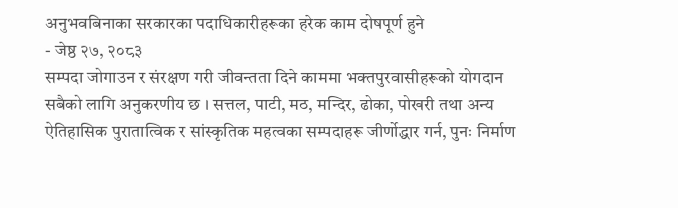अनुभवबिनाका सरकारका पदाधिकारीहरूका हरेक काम दोषपूर्ण हुने
- जेष्ठ २७, २०८३
सम्पदा जोगाउन र संरक्षण गरी जीवन्तता दिने काममा भक्तपुरवासीहरूको योगदान सबैको लागि अनुकरणीय छ । सत्तल, पाटी, मठ, मन्दिर, ढोका, पोखरी तथा अन्य ऐतिहासिक पुरातात्विक र सांस्कृतिक महत्वका सम्पदाहरू जीर्णोद्धार गर्न, पुनः निर्माण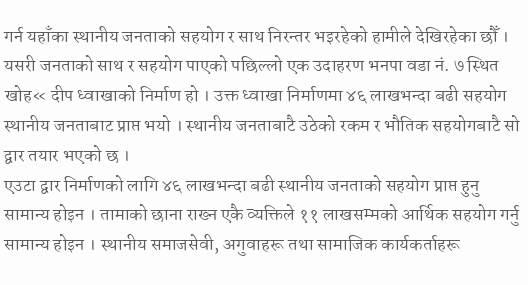गर्न यहाँका स्थानीय जनताको सहयोग र साथ निरन्तर भइरहेको हामीले देखिरहेका छौँ । यसरी जनताको साथ र सहयोग पाएको पछिल्लो एक उदाहरण भनपा वडा नं. ७ स्थित खोह« दीप ध्वाखाको निर्माण हो । उक्त ध्वाखा निर्माणमा ४६ लाखभन्दा बढी सहयोग स्थानीय जनताबाट प्राप्त भयो । स्थानीय जनताबाटै उठेको रकम र भौतिक सहयोगबाटै सो द्वार तयार भएको छ ।
एउटा द्वार निर्माणको लागि ४६ लाखभन्दा बढी स्थानीय जनताको सहयोग प्राप्त हुनु सामान्य होइन । तामाको छाना राख्न एकै व्यक्तिले ११ लाखसम्मको आर्थिक सहयोग गर्नु सामान्य होइन । स्थानीय समाजसेवी, अगुवाहरू तथा सामाजिक कार्यकर्ताहरू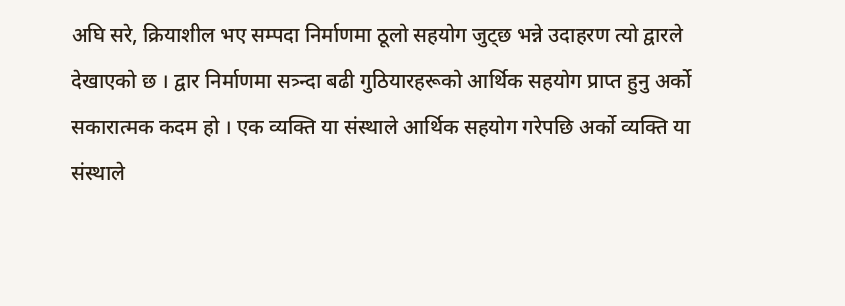अघि सरे, क्रियाशील भए सम्पदा निर्माणमा ठूलो सहयोग जुट्छ भन्ने उदाहरण त्यो द्वारले देखाएको छ । द्वार निर्माणमा सत्र्न्दा बढी गुठियारहरूको आर्थिक सहयोग प्राप्त हुनु अर्को सकारात्मक कदम हो । एक व्यक्ति या संस्थाले आर्थिक सहयोग गरेपछि अर्को व्यक्ति या संस्थाले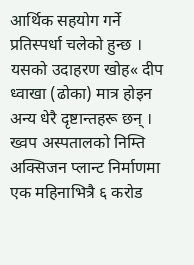आर्थिक सहयोग गर्ने प्रतिस्पर्धा चलेको हुन्छ । यसको उदाहरण खोह« दीप ध्वाखा (ढोका) मात्र होइन अन्य धेरै दृष्टान्तहरू छन् ।
ख्वप अस्पतालको निम्ति अक्सिजन प्लान्ट निर्माणमा एक महिनाभित्रै ६ करोड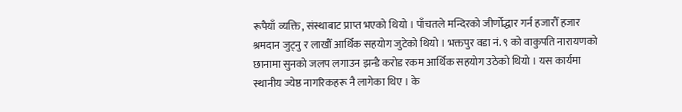रूपैयाँ व्यक्ति, संस्थाबाट प्राप्त भएको थियो । पाँचतले मन्दिरको जीर्णोद्धार गर्न हजारौँ हजार श्रमदान जुट्नु र लाखौँ आर्थिक सहयोग जुटेको थियो । भक्तपुर वडा नं. ९ को वाकुपति नारायणको छानामा सुनको जलप लगाउन झन्डै करोड रकम आर्थिक सहयोग उठेको थियो । यस कार्यमा स्थानीय ज्येष्ठ नागरिकहरू नै लागेका थिए । के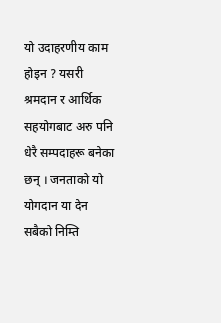यो उदाहरणीय काम होइन ? यसरी श्रमदान र आर्थिक सहयोगबाट अरु पनि धेरै सम्पदाहरू बनेका छन् । जनताको यो योगदान या देन सबैको निम्ति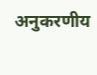अनुकरणीय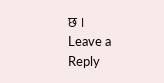छ ।
Leave a Reply